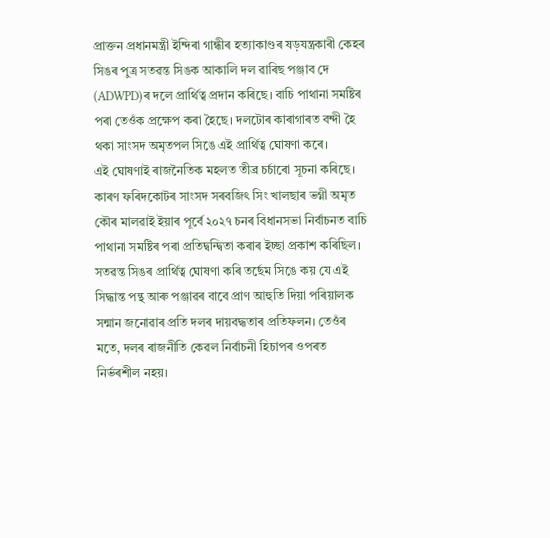প্ৰাক্তন প্ৰধানমন্ত্ৰী ইন্দিৰা গান্ধীৰ হত্যাকাণ্ডৰ ষড়যন্ত্ৰকাৰী কেহৰ সিঙৰ পুত্ৰ সতৱন্ত সিঙক আকালি দল ৱাৰিছ পঞ্জাব দে (ADWPD)ৰ দলে প্ৰাৰ্থিত্ব প্ৰদান কৰিছে। বাচি পাথানা সমষ্টিৰ পৰা তেওঁক প্ৰক্ষেপ কৰা হৈছে। দলটোৰ কাৰাগাৰত বন্দী হৈ থকা সাংসদ অমৃতপল সিঙে এই প্ৰাৰ্থিত্ব ঘোষণা কৰে।
এই ঘোষণাই ৰাজনৈতিক মহলত তীব্ৰ চৰ্চাৰো সূচনা কৰিছে। কাৰণ ফৰিদকোটৰ সাংসদ সৰবজিৎ সিং খালছাৰ ভগ্নী অমৃত কৌৰ মালৱাই ইয়াৰ পূৰ্বে ২০২৭ চনৰ বিধানসভা নিৰ্বাচনত বাচি পাথানা সমষ্টিৰ পৰা প্ৰতিদ্বন্দ্বিতা কৰাৰ ইচ্ছা প্ৰকাশ কৰিছিল।
সতৱন্ত সিঙৰ প্ৰাৰ্থিত্ব ঘোষণা কৰি তৰ্ছেম সিঙে কয় যে এই সিদ্ধান্ত পন্থ আৰু পঞ্জাৱৰ বাবে প্ৰাণ আহুতি দিয়া পৰিয়ালক সন্মান জনোৱাৰ প্ৰতি দলৰ দায়বদ্ধতাৰ প্ৰতিফলন। তেওঁৰ মতে, দলৰ ৰাজনীতি কেৱল নিৰ্বাচনী হিচাপৰ ওপৰত নিৰ্ভৰশীল নহয়।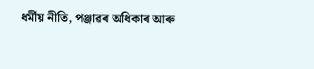ধৰ্মীয় নীতি, পঞ্জাৱৰ অধিকাৰ আৰু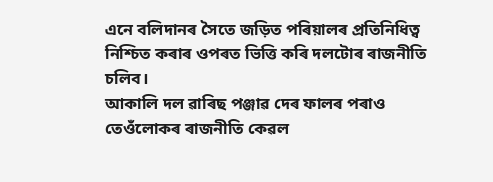এনে বলিদানৰ সৈতে জড়িত পৰিয়ালৰ প্ৰতিনিধিত্ব নিশ্চিত কৰাৰ ওপৰত ভিত্তি কৰি দলটোৰ ৰাজনীতি চলিব।
আকালি দল ৱাৰিছ পঞ্জাৱ দেৰ ফালৰ পৰাও তেওঁলোকৰ ৰাজনীতি কেৱল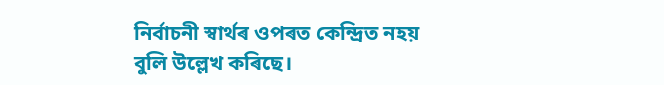নিৰ্বাচনী স্বাৰ্থৰ ওপৰত কেন্দ্ৰিত নহয় বুলি উল্লেখ কৰিছে।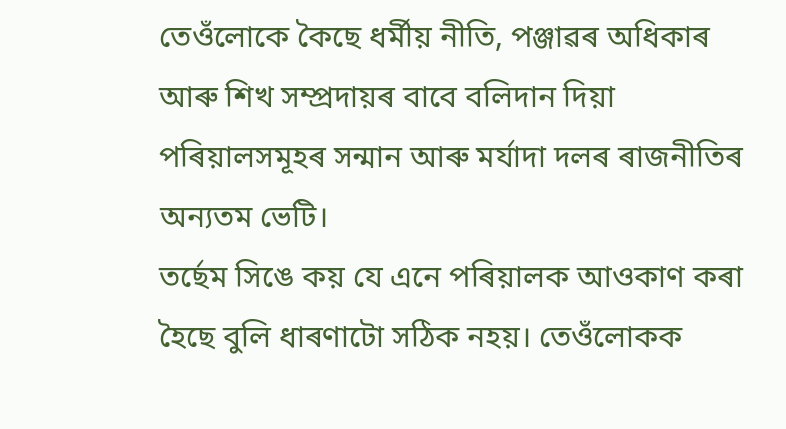তেওঁলোকে কৈছে ধৰ্মীয় নীতি, পঞ্জাৱৰ অধিকাৰ আৰু শিখ সম্প্ৰদায়ৰ বাবে বলিদান দিয়া পৰিয়ালসমূহৰ সন্মান আৰু মৰ্যাদা দলৰ ৰাজনীতিৰ অন্যতম ভেটি।
তৰ্ছেম সিঙে কয় যে এনে পৰিয়ালক আওকাণ কৰা হৈছে বুলি ধাৰণাটো সঠিক নহয়। তেওঁলোকক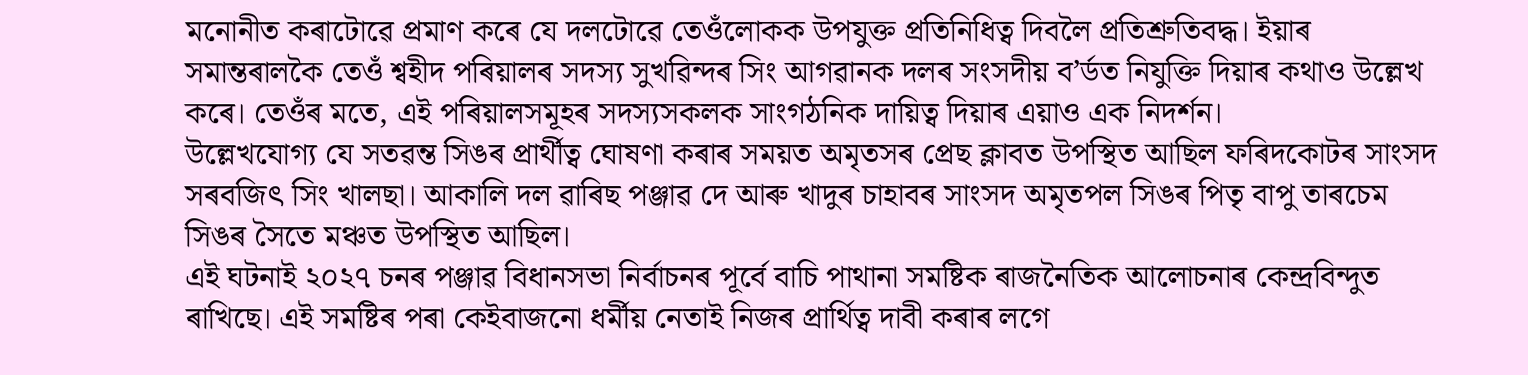মনোনীত কৰাটোৱে প্ৰমাণ কৰে যে দলটোৱে তেওঁলোকক উপযুক্ত প্ৰতিনিধিত্ব দিবলৈ প্ৰতিশ্ৰুতিবদ্ধ। ইয়াৰ সমান্তৰালকৈ তেওঁ শ্বহীদ পৰিয়ালৰ সদস্য সুখৱিন্দৰ সিং আগৱানক দলৰ সংসদীয় ব’ৰ্ডত নিযুক্তি দিয়াৰ কথাও উল্লেখ কৰে। তেওঁৰ মতে, এই পৰিয়ালসমূহৰ সদস্যসকলক সাংগঠনিক দায়িত্ব দিয়াৰ এয়াও এক নিদৰ্শন।
উল্লেখযোগ্য যে সতৱন্ত সিঙৰ প্ৰাৰ্থীত্ব ঘোষণা কৰাৰ সময়ত অমৃতসৰ প্ৰেছ ক্লাবত উপস্থিত আছিল ফৰিদকোটৰ সাংসদ সৰবজিৎ সিং খালছা। আকালি দল ৱাৰিছ পঞ্জাৱ দে আৰু খাদুৰ চাহাবৰ সাংসদ অমৃতপল সিঙৰ পিতৃ বাপু তাৰচেম সিঙৰ সৈতে মঞ্চত উপস্থিত আছিল।
এই ঘটনাই ২০২৭ চনৰ পঞ্জাৱ বিধানসভা নিৰ্বাচনৰ পূৰ্বে বাচি পাথানা সমষ্টিক ৰাজনৈতিক আলোচনাৰ কেন্দ্ৰবিন্দুত ৰাখিছে। এই সমষ্টিৰ পৰা কেইবাজনো ধৰ্মীয় নেতাই নিজৰ প্ৰাৰ্থিত্ব দাবী কৰাৰ লগে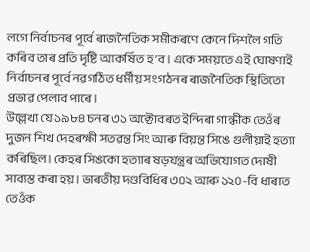লগে নিৰ্বাচনৰ পূৰ্বে ৰাজনৈতিক সমীকৰণে কেনে দিশলৈ গতি কৰিব তাৰ প্ৰতি দৃষ্টি আকৰ্ষিত হ’ব। একে সময়তে এই ঘোষণাই নিৰ্বাচনৰ পূৰ্বে নৱগঠিত ধৰ্মীয় সংগঠনৰ ৰাজনৈতিক স্থিতিতো প্ৰভাৱ পেলাব পাৰে।
উল্লেখ্য যে ১৯৮৪ চনৰ ৩১ অক্টোবৰত ইন্দিৰা গান্ধীক তেওঁৰ দুজন শিখ দেহৰক্ষী সতৱন্ত সিং আৰু বিয়ন্ত সিঙে গুলীয়াই হত্যা কৰিছিল। কেহৰ সিঙকো হত্যাৰ ষড়যন্ত্ৰৰ অভিযোগত দোষী সাব্যস্ত কৰা হয়। ভাৰতীয় দণ্ডবিধিৰ ৩০২ আৰু ১২০-বি ধাৰাত তেওঁক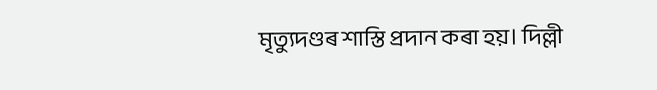মৃত্যুদণ্ডৰ শাস্তি প্ৰদান কৰা হয়। দিল্লী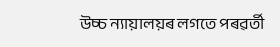উচ্চ ন্যায়ালয়ৰ লগতে পৰৱৰ্তী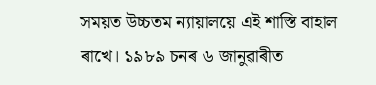সময়ত উচ্চতম ন্যায়ালয়ে এই শাস্তি বাহাল ৰাখে। ১৯৮৯ চনৰ ৬ জানুৱাৰীত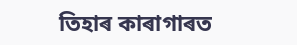তিহাৰ কাৰাগাৰত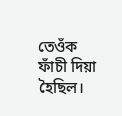তেওঁক ফাঁচী দিয়া হৈছিল।